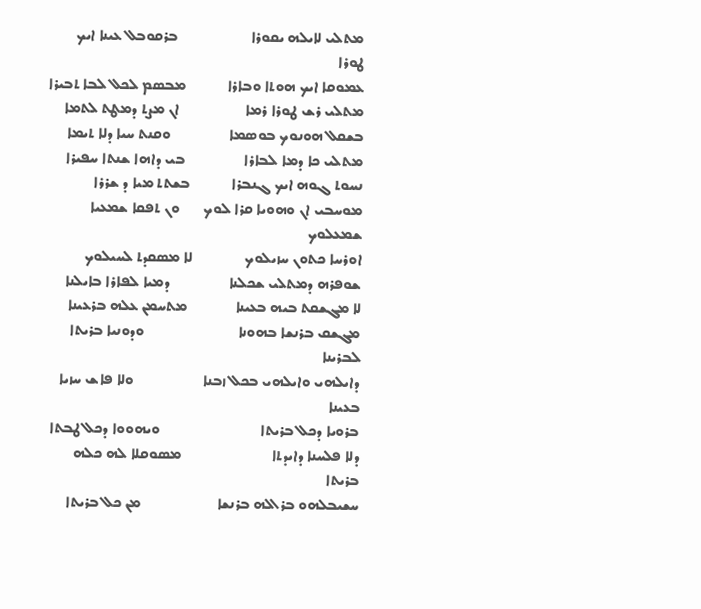ܡܬܠܝ ܠܐܝܠܗ ܝܩܘܪܐ                     ܒܪܩܘܒܠ ܥܝܢܐ ܐܝܟ ܛܘܪܐ
ܥܡܘܩܐ ܐܝܟ ܗܘܬܐ ܘܒܐܪܐ            ܡܒܣܡ ܠܟܠ ܠܒܐ ܬܒܝܪܐ
ܡܬܠܝ ܪܫ ܛܘܪܐ ܪܡܐ                   ܐܢ ܡܨܬ ܕܡܛܬ ܠܬܡܐ
ܒܫܩܠ ܗܘܢܘܟ ܒܘܣܡܐ                 ܘܩܢܬ ܚܝܐ ܕܠܐ ܬܝܡܐ
ܡܬܠܝ ܟܐ ܕܡܐ ܠܒܐܪܐ                 ܒܝ ܕܐܗܐ ܫܢܬܐ ܚܦܝܪܐ
ܢܚܘܬ ܓܘܗ ܐܝܟ ܓܢܒܪܐ            ܒܫܬܬ ܡܝܐ ܕ ܫܪܪܐ
ܡܘܚܒܝ ܐܢ ܘܗܘܝܐ ܩܪܐ ܠܘܟ       ܘܢ ܬܦܩܐ ܫܡܥܝܐ ܫܡܥܠܘܟ
ܐܘܪܚܐ ܟܬܘܢ ܚܙܝܠܘܟ               ܠܐ ܡܣܩܕܬ ܠܚܝܠܘܟ
ܫܘܦܪܗ ܕܡܬܠܝ ܫܟܠܢܐ                 ܕܡܝܐ ܠܦܐܪܐ ܒܐܝܠܢܐ
ܠܐ ܡܓܫܩܬ ܒܝܗ ܒܥܝܢܐ              ܡܬܚܡܢ ܥܠܗ ܒܪܥܝܢܐ
ܡܓܫܩ ܒܪܢܫܐ ܒܗܘܢܐ                           ܘܕܘܢܝܐ ܒܪܝܬܐ ܠܒܪܝܢܐ
ܕܐܝܠܗܝ ܘܐܝܠܗܝ ܒܟܠ ܙܒܢܐ                    ܘܠܐ ܦܐܫ ܚܙܝܐ ܒܥܝܢܐ
ܒܪܘܝܐ ܕܟܠ ܒܪܝܬܐ                             ܘܝܗܘܘܐ ܕܟܠ ܛܒܬܐ
ܕܠܐ ܦܠܚܢܐ ܕܐܝܕܬܐ                          ܡܣܘܩܠܐ ܠܗ ܟܠܗ ܒܪܝܬܐ
ܚܫܝܒܠܗܘ ܒܪܐܠܗ ܒܪܢܫܐ                      ܡܢ ܟܠ ܒܪܝܬܐ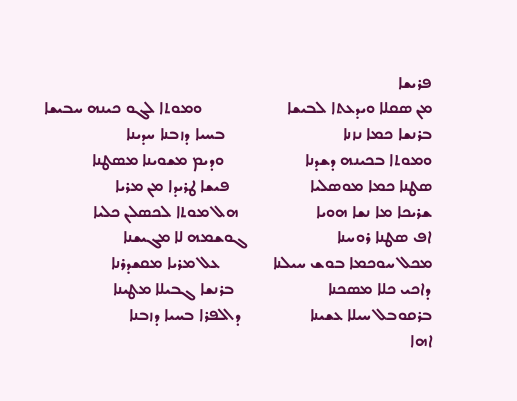ܦܪܝܫܐ
ܡܢ ܣܩܠܐ ܘܝܕܥܬܐ ܠܒܝܫܐ                     ܘܡܘܬܐ ܠܓܘ ܟܝܢܗ ܚܒܝܫܐ
ܒܪܢܫܐ ܟܡܐ ܢܙܢܐ                             ܒܚܝܐ ܕܙܒܢܐ ܚܕܝܢܐ
ܘܡܘܬܐ ܒܟܝܢܗ ܕܫܕܢܐ                    ܘܕܝܡ ܡܫܘܝܢܐ ܡܣܛܢܐ
ܣܛܢܐ ܟܡܐ ܡܘܣܠܝܐ                    ܦܝܫܐ ܛܪܝܕܐ ܡܢ ܡܪܝܐ
ܫܪܝܟܐ ܡܐ ܢܫܐ ܗܘܝܐ                   ܗܠ ܡܘܬܐ ܠܟܣܠܢ ܟܠܝܐ
ܐܦ ܣܛܢܐ ܪܘܚܢܐ                      ܓܘܫܡܗ ܠܐ ܡܓܝܫܢܐ
ܡܟܠ ܚܘܟܡܐ ܒܘܫ ܚܝܠܢܐ             ܥܠ ܡܪܝܐ ܡܩܫܕܪܢܐ
ܕܐܟܝ ܟܠܐ ܡܣܟܢܐ                       ܒܪܢܫܐ ܓܒܝܠܐ ܡܛܝܢܐ
ܒܪܩܘܒܠ ܚܝܠܐ ܥܫܝܢܐ                 ܕܐܠܦܪܐ ܒܚܝܐ ܕܙܒܢܐ
ܐܗܐ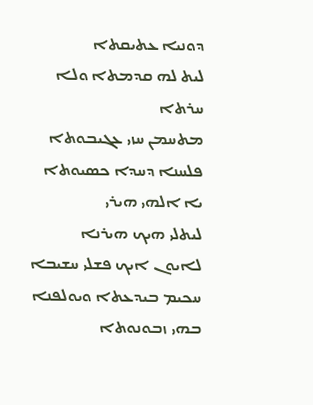ܕܘܢܝܐ ܥܬܝܩܬܐ               ܠܝܬ ܠܗ ܩܕܡܬܐ ܘܠܐ ܚܪܬܐ
ܡܬܚܡܢ ܚܙܝ ܥܓܝܒܘܬܐ          ܦܠܚܢܐ ܕܚܕܐ ܟܣܝܘܬܐ
ܝܐ ܐܠܗܝ ܗܝܪܝ                          ܠܝܬܠܝ ܗܝܟ ܗܝܪܢܐ
ܠܐܝܘܢ ܐܝܟ ܦܫܠܝ ܚܫܝܒܐ           ܚܟܝܡ ܒܝܕܥܬܐ ܘܝܘܠܦܢܐ
ܒܗܝ ܙܒܘܢܘܬܐ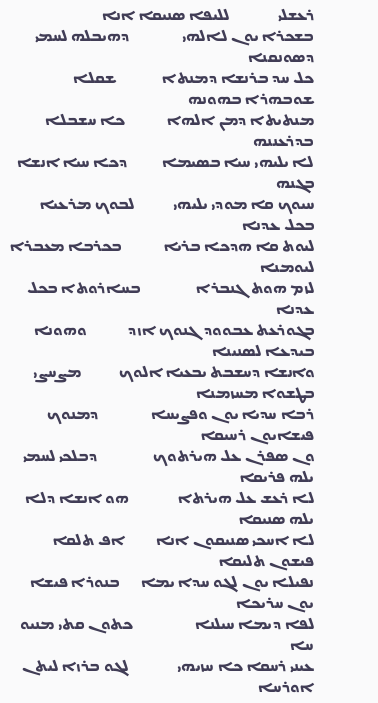ܪܥܫܠܝ              ܠܠܝܦܐ ܣܢܝܩܐ ܐܢܐ
ܒܫܟܪܐ ܝܘܢ ܠܐܠܗܝ               ܕܗܝܒܠܗ ܠܚܡܝ ܕܣܘܢܩܢܐ
ܟܠ ܚܕ ܒܪܢܫܐ ܕܡܢܬܐ             ܫܩܠܐ ܫܘܒܗܪܐ ܒܗܘܢܗ
ܡܢܬܝܬܐ ܕܡܢ ܐܠܗܐ            ܟܐ ܚܫܒܠܐ ܒܕܪܥܢܢܗ
ܠܐ ܝܠܝܗܝ ܚܝܐ ܒܣܝܡܐ          ܕܟܐ ܚܝܐ ܐܢܫܐ ܒܓܢܗ
ܚܝܘܟ ܩܐ ܡܘܕܝ ܝܠܝܗܝ           ܠܒܘܟ ܡܪܥܝܐ ܒܟܠ ܥܕܢܐ
ܠܝܘܬ ܩܐ ܗܕܟܐ ܒܪܝܐ            ܒܟܪܒܐ ܡܥܒܪܐ ܠܝܘܡܢܐ
ܠܙܡ ܗܘܬ ܓܢܒܪܐ                ܒܚܐܪܘܬܐ ܒܟܠ ܥܕܢܐ
ܒܓܘܪܥܬ ܥܒܘܘܕ ܓܢܘܟ ܐܙܕ            ܘܗܘܢܐ ܒܝܕܥܐ ܠܣܢܝܢܐ
ܘܐܢܫܐ ܕܚܫܒܬ ܝܒܥܝܐ ܐܠܘܟ           ܡܨܚܨܝ ܒܛܫܘܐ ܡܚܙܡܢܐ
ܪܒܐ ܚܕܝܐ ܝܘܢ ܘܦܨܝܚܐ               ܕܡܢܘܟ ܦܝܫܐܝܘܢ ܪܚܝܩܐ
ܘܢ ܣܦܪܢ ܥܠ ܗܝܪܬܘܟ                ܕܒܠܟܝ ܠܚܡܝ ܝܠܗ ܦܪܝܩܐ
ܠܐ ܪܥܫ ܥܠ ܗܝܪܬܐ              ܗܘ ܐܢܫܐ ܕܠܐ ܝܠܗ ܣܢܝܩܐ
ܠܐ ܐܚܟܝ ܣܢܝܩܘܢ ܐܢܐ         ܐܦ ܬܠܩܐ ܦܝܫܘܢ ܬܠܝܩܐ
ܢܦܝܠܐ ܝܘܢ ܠܓܘ ܚܕܐ ܝܡܐ      ܒܢܘܪܐ ܦܝܫܐ ܝܘܢ ܚܪܝܟܐ
ܠܦܐ ܕܝܡܐ ܚܝܠܢܐ                  ܟܬܘܢ ܩܬܝ ܡܢܝܘ ܚܐ
ܥܝܢܝ ܪܚܩܐ ܟܐ ܚܙܝܗܝ              ܠܓܘ ܒܪܙܐ ܠܝܬܢ ܐܘܪܚܐ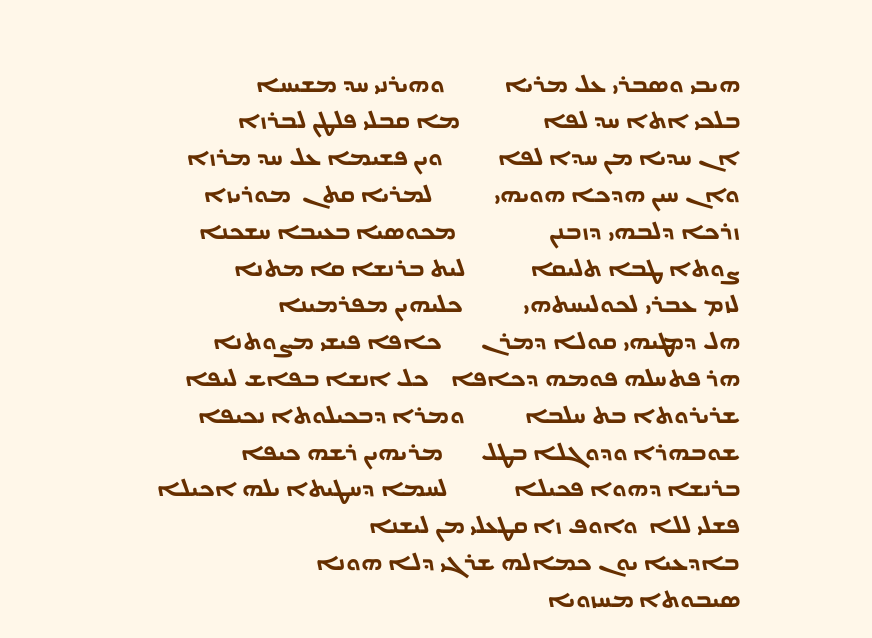ܗܝܒܝ ܘܣܒܪܝ ܥܠ ܡܪܝܐ           ܘܗܝܪܢܝ ܚܕ ܡܫܝܚܐ
ܒܠܟܝ ܐܬܐ ܚܕ ܠܦܐ               ܡܐ ܩܒܠܝ ܦܠܛܢ ܠܒܪܙܐ
ܐܢ ܚܕܝܐ ܡܢ ܚܕܐ ܠܦܐ          ܘܝܢ ܦܫܝܡܐ ܥܠ ܚܕ ܡܪܙܐ
ܘܐܢ ܚܝܢ ܗܕܟܐ ܗܘܝܗܝ           ܠܡܪܝܐ ܩܬܢ  ܡܘܪܝܙܐ
ܙܪܟܐ ܕܠܒܗܝ ܕܙܒܢܢ                 ܡܟܘܣܝܐ ܒܥܝܒܐ ܚܫܟܢܐ
ܨܘܬܐ ܛܒܐ ܬܠܝܩܐ            ܠܝܬ ܒܪܢܫܐ ܩܐ ܡܬܢܐ
ܠܙܡ ܥܒܪܝ ܠܟܘܠܝܚܬܗܝ           ܟܠܝܗܝܢ ܡܦܪܡܝܢܐ
ܗܠ ܕܡܛܝܗܝ ܩܘܠܐ ܕܡܪܢ       ܟܐܦܐ ܦܝܫܝ ܡܨܘܬܢܐ
ܗܪ ܦܬܚܠܗ ܦܘܡܗ ܕܟܐܦܐ    ܟܠ ܐܢܫܐ ܒܦܐܫ ܠܝܦܐ
ܫܪܝܪܘܬܐ ܒܬ ܚܠܒܐ           ܘܡܪܐ ܕܒܟܝܠܘܬܐ ܢܟܝܦܐ
ܫܘܒܗܪܐ ܘܕܘܓܠܐ ܒܛܠ       ܡܪܝܗܝܢ ܪܫܗ ܟܝܦܐ
ܒܪܢܫܐ ܕܗܘܐ ܦܟܝܠܐ            ܠܚܡܐ ܕܚܛܝܬܐ ܝܠܗ ܐܟܝܠܐ
ܦܫܠܝ ܠܠܐ  ܘܐܘܦ ܙܐ ܩܛܥܠܝ ܡܢ ܠܝܫܢܐ
ܒܐܕܥܝܐ ܝܘܢ ܟܡܐܠܗ ܫܪܓܝ ܕܠܐ ܗܘܢܐ
ܣܝܒܘܬܐ ܡܚܙܘܝܐ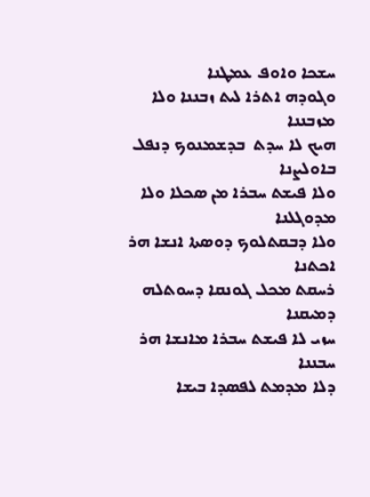ܚܫܟܐ ܘܐܘܦ ܥܡܛܢܐ
ܘܓܘܕܗ ܐܬܪܐ ܠܝܬ ܙܒܢܢܐ ܘܠܐ ܡܙܒܢܢܐ
ܗܝܟ ܠܐ ܚܕܬ  ܒܕܫܡܢܘܟ ܕܢܦܠ ܒܐܘܠܨܢܐ
ܘܠܐ ܦܝܫܬ ܚܒܪܐ ܡܢ ܣܟܠܐ ܘܠܐ ܡܕܘܓܠܢܐ
ܘܠܐ ܕܒܩܬܠܘܟ ܕܘܣܬܐ ܐܢܫܐ ܗܪ ܐܟܬܢܐ
ܪܚܩܬ ܡܟܠ ܓܘܢܩܐ ܕܚܘܬܠܗ ܕܡܝܩܢܐ
ܚܙܝ ܠܐ ܦܝܫܬ ܚܒܪܐ ܡܐܢܫܐ ܗܪ ܚܒܢܢܐ
ܕܠܐ ܡܕܡܬ ܠܦܣܕܐ ܒܝܫܐ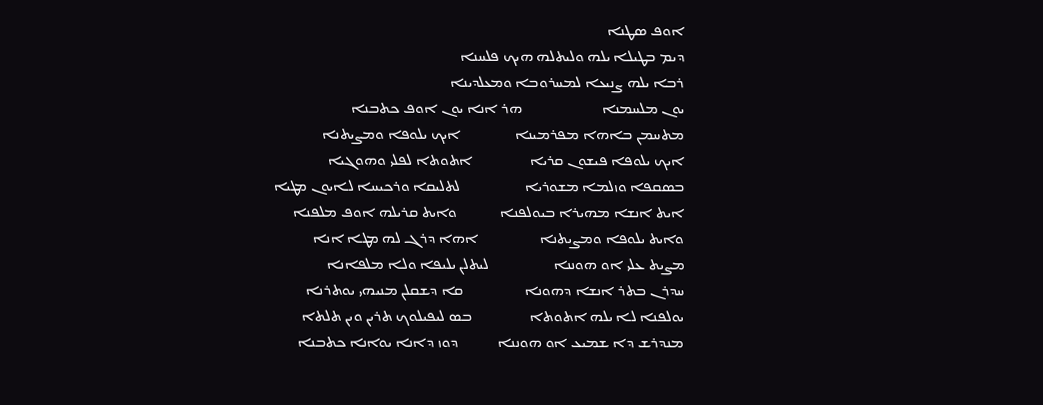ܐܘܦ ܣܛܢܐ
ܕܝܡ ܒܛܝܠܐ ܝܠܗ ܘܠܝܬܠܗ ܗܝܟ ܦܠܚܢܐ
ܪܒܐ ܝܠܗ ܨܢܝܥܐ ܠܡܚܪܘܒܐ ܘܡܥܠܕܝܢܐ
ܝܘܢ ܡܠܚܡܢܐ                      ܗܪ ܐܢܐ ܝܘܢ ܐܘܦ ܟܬܒܢܐ
ܡܬܚܡܢ ܒܐܗܐ ܡܦܪܡܝܢܐ               ܐܝܟ ܝܠܘܦܐ ܘܡܨܝܬܢܐ
ܐܝܟ ܝܠܘܦܐ ܦܝܫܘܢ ܩܪܝܐ                ܐܬܘܬܐ ܠܦܠܝ ܘܗܘܓܝܐ
ܒܣܩܦܐ ܘܙܠܡܐ ܡܫܘܪܝܐ                  ܠܬܠܝܩܐ ܘܪܟܝܚܐ ܠܐܝܘܢ ܡܛܝܐ
ܐܝܬ ܐܢܫܐ ܡܗܝܪܐ ܒܝܘܠܦܢܐ            ܘܐܝܬ ܩܪܝܠܗ ܐܘܦ ܡܠܦܢܐ
ܘܐܝܬ ܝܠܘܦܐ ܘܡܨܝܬܢܐ                 ܐܗܐ ܕܪܓ ܠܗ ܡܛܐ ܐܢܐ
ܡܨܝܬ ܥܠܝ ܐܘ ܗܘܢܢܐ                  ܠܝܬܠܢ ܝܠܝܦܐ ܘܠܐ ܡܠܦܐܢܐ
ܚܕܪܢ ܒܬܪ ܐܢܫܐ ܕܗܘܢܐ                 ܩܐ ܕܫܩܠܢ ܡܢܝܗܝ ܝܘܬܪܢܐ
ܝܘܠܦܢܐ ܠܐ ܝܠܗ ܐܬܘܬܐ                ܒܣ ܠܝܦܝܠܘܟ ܬܪܝܢ ܘܝܢ ܬܠܬܐ
ܡܢܕܪܫ ܕܐ ܫܡܝܥ ܐܘ ܗܘܢܢܐ           ܕܘܙ ܕܐܢܐ ܝܘܐܢܐ ܟܬܒܢܐ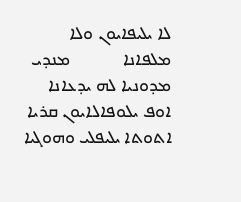ܠܐ ܝܠܝܦܐܝܘܢ ܘܠܐ ܡܠܦܐܢܐ            ܡܢܕܝ ܡܕܘܢܝܐ ܠܗ ܝܕܥܐܢܐ
ܐܘܦ ܝܠܘܦܐܠܐܝܘܢ ܩܪܝܐ              ܐܬܘܬܐ ܝܠܝܦܠܝ ܘܗܘܓܝܐ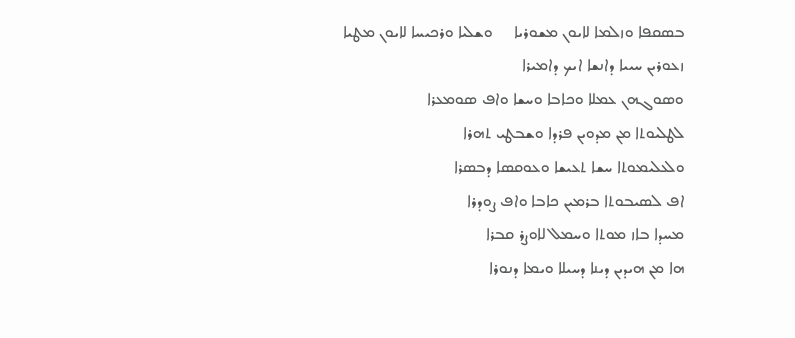ܒܣܩܦܐ ܘܙܠܡܐ ܠܐܝܘܢ ܡܫܘܪܝܐ     ܘܫܠܝܐ ܘܪܟܝܚܐ ܠܐܝܘܢ ܡܛܝܐ
ܙܥܘܪܝܢ ܚܝܝܐ ܕܐܢܫܐ ܐܝܟ ܕܐܡܝܪܐ
ܘܣܘܓܗܢ ܥܡܠܐ ܘܟܐܒܐ ܘܚܫܐ ܘܐܦ ܣܘܡܥܪܐ
ܠܛܠܝܘܬܐ ܡܢ ܡܕܘܝܢ ܦܪܕܐ ܘܫܒܛܝ ܬܗܪܐ
ܘܠܥܠܝܡܘܬܐ ܚܫܐ ܬܥܝܫܐ ܘܥܘܩܣܐ ܕܒܣܪܐ
ܐܦ ܠܣܝܒܘܬܐ ܒܪܡܝܢ ܟܐܒܐ ܘܐܦ ܨܘܕܪܐ
ܡܚܕܐ ܒܐܙ ܡܘܬܐ ܘܚܡܠ ܠܐܘܨܪ ܩܒܪܐ
ܗܐ ܡܢ ܗܝܕܝܢ ܕܝܢܐ ܕܚܝܠܐ ܘܝܡܐ ܕܢܘܪܐ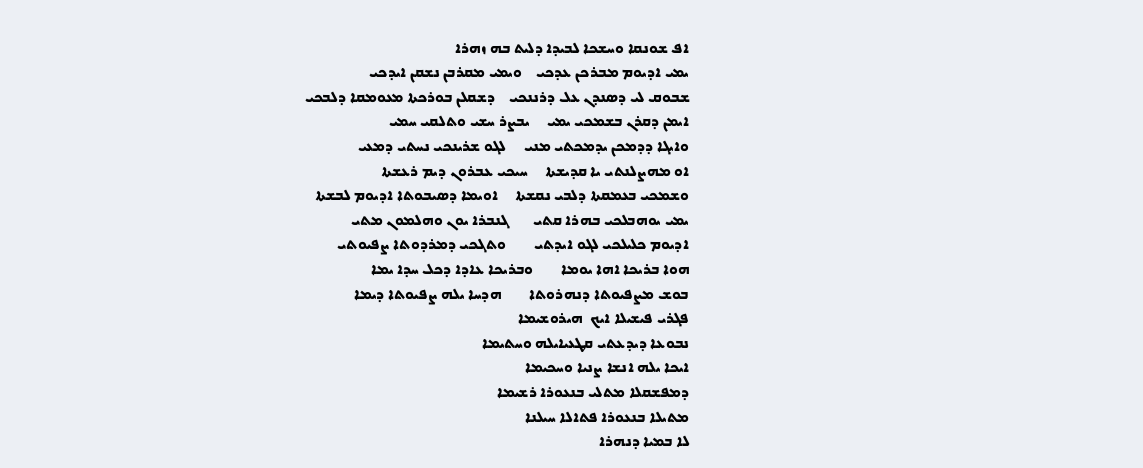ܐܦ ܫܘܢܩܐ ܘܚܫܟܐ ܠܒܝܕܐ ܕܠܝܬ ܒܗ ܙܗܪܐ
ܝܡܝ ܐܕܝܘܡ ܡܒܪܟܢ ܥܕܟܝ    ܘܝܡܝ ܡܩܪܒܢ ܢܫܩܢ ܐܝܕܟܝ
ܫܒܘܩ ܠܝ ܕܣܢܕܢ ܥܠ ܕܪܢܢܟܝ    ܕܫܩܠܢ ܒܘܪܟܬܐ ܡܥܘܡܩܐ ܕܠܒܟܝ
ܐܝܡܢ ܕܩܪܢ ܒܫܡܟܝ ܝܡܝ     ܝܒܨܪ ܚܫܝ ܘܬܠܩܝ ܚܡܝ
ܘܐܝܓܐ ܕܕܡܟܢ ܝܕܡܟܬܝ ܡܢܝ     ܠܓܘ ܫܪܝܢܟܝ ܢܚܬܝ ܕܡܥܝ
ܐܘ ܡܗܨܠܢܬܝ ܝܐ ܩܕܝܫܬܐ     ܚܝܟܝ ܥܒܪܘܢ ܕܝܡ ܪܥܫܬܐ
ܘܫܡܟܝ ܒܥܡܩܬܐ ܕܠܒܝ ܢܩܫܬܐ     ܐܘܝܡܐ ܕܣܝܒܘܬܐ ܐܕܝܘܡ ܠܒܫܬܐ
ܝܡܝ ܝܘܗܒܠܟܝ ܒܗܪܐ ܩܬܝ       ܓܢܒܪܐ ܝܘܢ ܘܗܠܡܘܢ ܡܬܝ
ܐܕܝܘܡ ܟܠܝܠܟܝ ܠܓܘ ܐܝܕܬܝ        ܘܬܓܟܝ ܕܡܪܕܘܬܐ ܨܦܝܘܬܝ
ܗܘܐ ܒܪܝܟܐ ܐܗܐ ܝܘܡܐ        ܘܒܪܝܟܐ ܥܐܕܐ ܕܟܠ ܚܕܐ ܝܡܐ
ܒܘܫ ܡܨܦܝܘܬܐ ܕܢܗܪܘܬܐ        ܗܕܚܐ ܝܠܗ ܨܦܝܘܬܐ ܕܝܡܐ
ܦܓܪܝ ܦܝܫܝܠܐ ܐܝܟ  ܗܝܪܘܫܝܡܐ
ܢܒܘܥܐ ܕܝܕܥܬܝ ܩܛܥܝܐܝܠܗ ܘܚܬܝܡܐ
ܐܝܟܐ ܝܠܗ ܐܢܫܐ ܨܢܝܐ ܘܚܟܝܡܐ
ܕܡܦܫܩܠܐ ܡܬܠܝ ܒܢܥܘܪܐ ܪܫܝܡܐ
ܡܬܝܠܐ ܒܢܥܘܪܐ ܦܬܐܠܐ ܚܝܠܢܐ
ܠܐ ܒܡܝܐ ܕܢܗܪܐ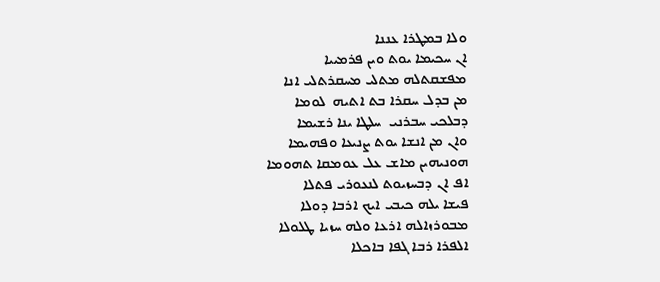ܘܠܐ ܒܡܛܪܐ ܥܢܢܐ
ܐܢ ܚܟܝܡܐ ܝܘܬ ܘܝܢ ܦܪܡܝܝܐ
ܡܦܫܩܬܠܗ ܡܬܠܝ ܡܚܩܪܬܠܝ ܐܢܐ
ܡܢ ܒܕܠ ܚܩܪܐ ܒܬ ܐܬܝܗ  ܠܘܡܐ
ܕܒܠܟܝ ܚܒܪܢܝ  ܚܠܛܐ ܝܢܐ ܪܫܝܡܐ
ܘܐܢ ܡܢ ܐܢܫܐ ܝܘܬ ܨܢܝܥܐ ܘܦܗܝܡܐ
ܗܘܢܝܗܝܢ ܡܐܫ ܥܠ ܥܘܡܩܐ ܬܗܘܡܐ
ܐܦ ܐܢ ܕܒܚܙܝܘܬ ܠܢܥܘܪܝ ܦܬܠܐ
ܦܝܫܐ ܝܠܗ ܟܝܒܝ ܐܝܟ ܐܪܒܐ ܕܘܠܐ
ܡܒܘܪܙܐܠܗ ܐܪܥܐ ܘܠܗ ܚܙܝܐ ܛܠܘܠܐ
ܐܠܦܪܐ ܪܒܐ ܓܦܐ ܒܐܟܠܐ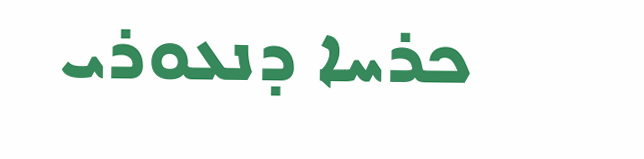ܟܪܚܐ ܕܢܥܘܪܝ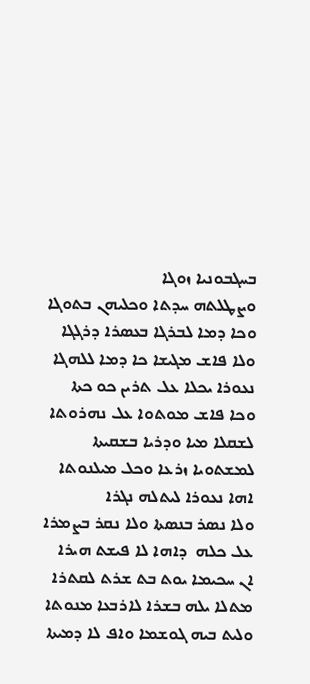ܒܚܓܒܘܢܝܐ ܙܘܓܐ
ܘܨܛܠܬܗ ܚܕܬܐ ܘܟܠܝܗܢ ܒܬܘܓܐ
ܘܟܐ ܕܡܐ ܠܒܪܓܐ ܒܥܣܪܐ ܕܪܓܓܐ
ܘܠܐ ܦܐܫ ܡܓܝܫܐ ܟܐ ܕܡܐ ܠܠܗܓܐ
ܢܥܘܪܐ ܝܟܠܐ ܥܠ ܬܪܝܢ ܟܘ ܟܬܐ
ܘܟܐ ܦܐܫ ܡܘܬܘܐ ܥܠ ܢܗܪܘܬܐ
ܠܫܩܠܐ ܡܝܐ ܘܕܪܝܐ ܒܫܩܝܬܐ
ܠܡܫܬܘܝܐ ܙܪܥܐ ܘܟܠ ܡܝܠܢܘܬܐ
ܐܗܐ ܢܥܘܪܐ ܠܝܬܠܗ ܢܓܪܐ
ܘܠܐ ܢܣܪ ܒܢܣܬܐ ܘܠܐ ܢܩܪ ܒܨܡܪܐ
ܥܠ ܟܠܗ  ܕܐܗܐ ܠܐ ܦܝܫܬ ܗܝܪܐ
ܐܢ ܚܟܝܡܐ ܝܘܬ ܒܬ ܫܪܬ ܠܩܬܪܐ
ܡܬܠܐ ܝܠܗ ܒܫܪܐ ܠܐܪܒܥܐ ܡܢܘܬܐ
ܘܠܝܬ ܒܝܗ ܓܘܫܡܐ ܘܐܦ ܠܐ ܕܡܝܬܐ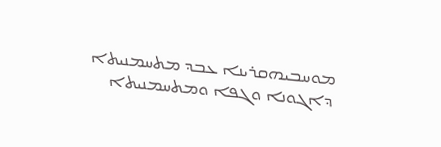ܡܘܚܒܝܗܩܪܝܢܐ ܥܒܕ ܡܬܚܡܢܝܬܐ
ܕܐܓܘܢܐ ܘܓܦܐ ܘܡܬܚܡܢܝܬܐ